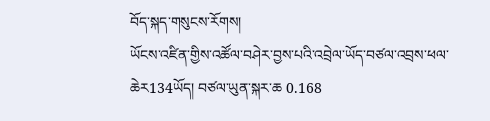བོད་སྐད་གསུངས་རོགས།
ཡོངས་འཛིན་གྱིས་འཚོལ་བཤེར་བྱས་པའི་འབྲེལ་ཡོད་བཙལ་འབྲས་ཕལ་ཆེར134ཡོད། བཙལ་ཡུན་སྐར་ཆ 0.168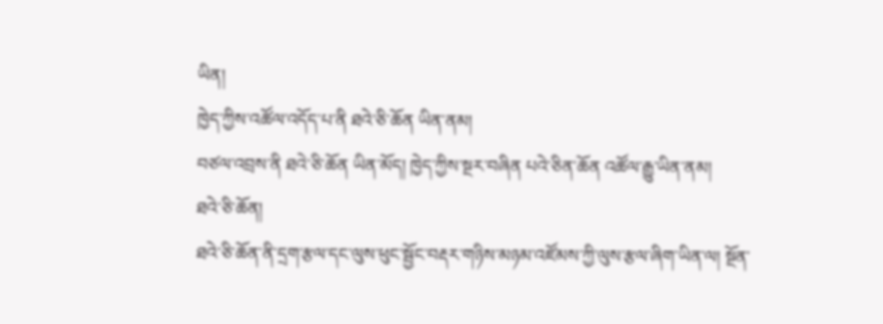ཡིན།
ཁྱེད་ཀྱིས་འཚོལ་འདོད་པ་ནི ཐའེ་ཅི་ཆོན ཡིན་ནམ།
བཙལ་འབྲས་ནི ཐའེ་ཅི་ཆོན ཡིན་མོད། ཁྱེད་ཀྱིས་སྔར་བཞིན པའེ་ཅིན་ཆོན འཚོལ་རྒྱུ་ཡིན་ནམ།
ཐའེ་ཅི་ཆོན།
ཐའེ་ཅི་ཆོན་ནི་དྲག་རྩལ་དང་ལུས་ཕུང་སྦྱོང་བརྡར་གཉིས་མཉམ་འཛོམས་ཀྱི་ལུས་རྩལ་ཞིག་ཡིན་ལ། སྔོན་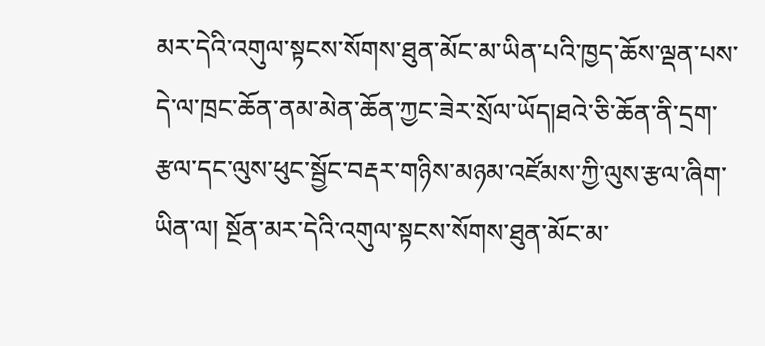མར་དེའི་འགུལ་སྟངས་སོགས་ཐུན་མོང་མ་ཡིན་པའི་ཁྱད་ཆོས་ལྡན་པས་དེ་ལ་ཁྲང་ཆོན་ནམ་མེན་ཆོན་ཀྱང་ཟེར་སྲོལ་ཡོད།ཐའེ་ཅི་ཆོན་ནི་དྲག་རྩལ་དང་ལུས་ཕུང་སྦྱོང་བརྡར་གཉིས་མཉམ་འཛོམས་ཀྱི་ལུས་རྩལ་ཞིག་ཡིན་ལ། སྔོན་མར་དེའི་འགུལ་སྟངས་སོགས་ཐུན་མོང་མ་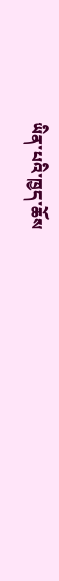ཡིན་པའི་ཁྱད་ཆོས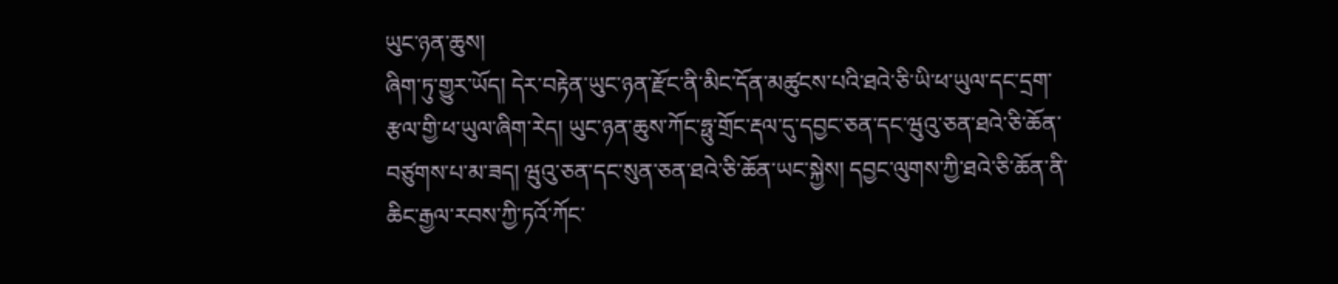ཡུང་ཉན་ཆུས།
ཞིག་ཏུ་གྱུར་ཡོད། དེར་བརྟེན་ཡུང་ཉན་རྫོང་ནི་མིང་དོན་མཚུངས་པའི་ཐའེ་ཅི་ཡི་ཕ་ཡུལ་དང་དྲག་རྩལ་གྱི་ཕ་ཡུལ་ཞིག་རེད། ཡུང་ཉན་ཆུས་ཀོང་ཧྥུ་གྲོང་རྡལ་དུ་དབྱང་ཅན་དང་ཝུའུ་ཅན་ཐའེ་ཅི་ཆོན་བཙུགས་པ་མ་ཟད། ཝུའུ་ཅན་དང་སུན་ཅན་ཐའེ་ཅི་ཆོན་ཡང་སྐྱེས། དབྱང་ལུགས་ཀྱི་ཐའེ་ཅི་ཆོན་ནི་ཆིང་རྒྱལ་རབས་ཀྱི་ཏའོ་ཀོང་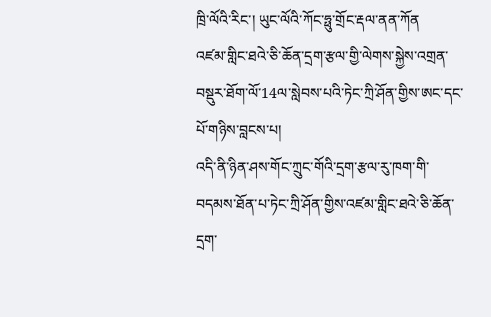ཁྲི་ལོའི་རིང་། ཡུང་ལོའི་ཀོང་ཧྥུ་གྲོང་རྡལ་ནན་ཀོན
འཛམ་གླིང་ཐའེ་ཅི་ཆོན་དྲག་རྩལ་གྱི་ལེགས་སྐྱེས་འགྲན་བསྡུར་ཐོག་ལོ་14ལ་སླེབས་པའི་ཏེང་ཀྲི་ཤོན་གྱིས་ཨང་དང་པོ་གཉིས་བླངས་པ།
འདི་ནི་ཉིན་ཤས་གོང་ཀྲུང་གོའི་དྲག་རྩལ་རུ་ཁག་གི་བདམས་ཐོན་པ་ཏེང་ཀྲི་ཤོན་གྱིས་འཛམ་གླིང་ཐའེ་ཅི་ཆོན་དྲག་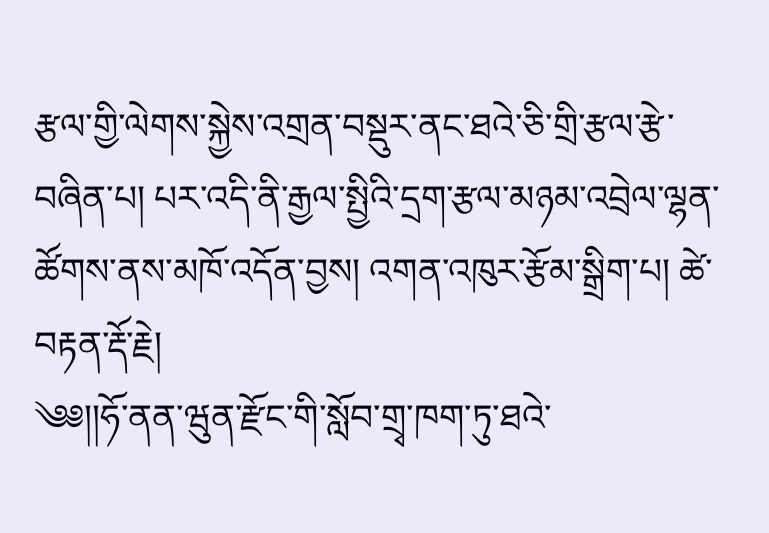རྩལ་གྱི་ལེགས་སྐྱེས་འགྲན་བསྡུར་ནང་ཐའེ་ཅི་གྲི་རྩལ་རྩེ་བཞིན་པ། པར་འདི་ནི་རྒྱལ་སྤྱིའི་དྲག་རྩལ་མཉམ་འབྲེལ་ལྷན་ཚོགས་ནས་མཁོ་འདོན་བྱས། འགན་འཁུར་རྩོམ་སྒྲིག་པ། ཚེ་བརྟན་རྡོ་རྗེ།
༄༅།།ཧོ་ནན་ཝུན་རྫོང་གི་སློབ་གྲྭ་ཁག་ཏུ་ཐའེ་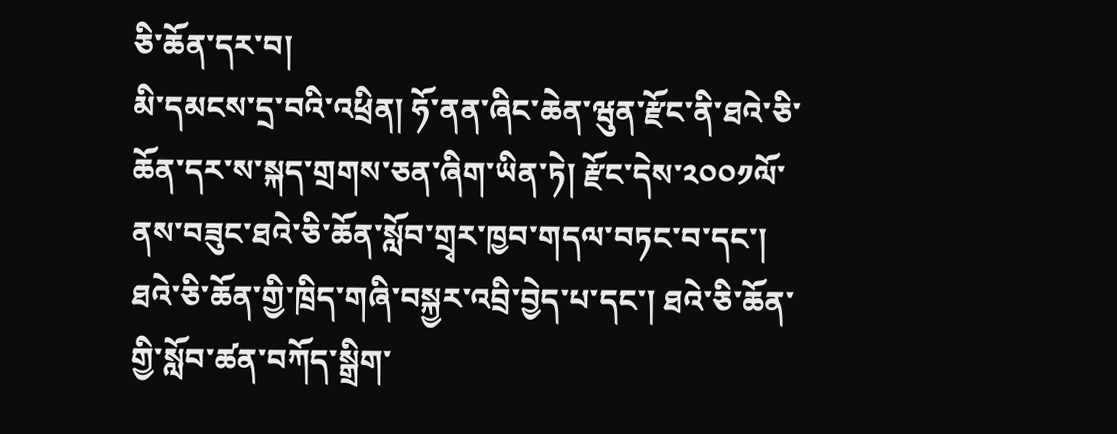ཅི་ཆོན་དར་བ།
མི་དམངས་དྲ་བའི་འཕྲིན། ཧོ་ནན་ཞིང་ཆེན་ཝུན་རྫོང་ནི་ཐའེ་ཅི་ཆོན་དར་ས་སྐད་གྲགས་ཅན་ཞིག་ཡིན་ཏེ། རྫོང་དེས་༢༠༠༡ལོ་ནས་བཟུང་ཐའེ་ཅི་ཆོན་སློབ་གྲྭར་ཁྱབ་གདལ་བཏང་བ་དང་། ཐའེ་ཅི་ཆོན་གྱི་ཁྲིད་གཞི་བསྐྱར་འབྲི་བྱེད་པ་དང་། ཐའེ་ཅི་ཆོན་གྱི་སློབ་ཚན་བཀོད་སྒྲིག་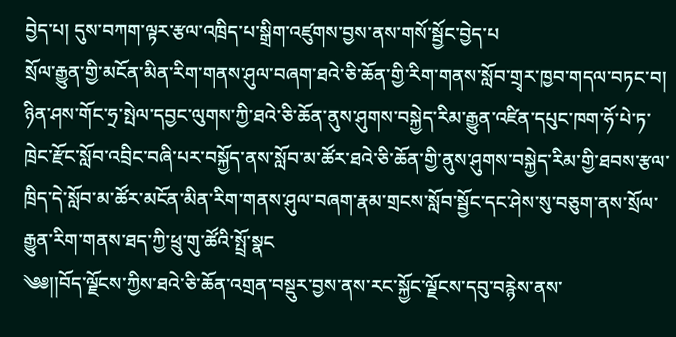བྱེད་པ། དུས་བཀག་ལྟར་རྩལ་འཁྲིད་པ་སྒྲིག་འཛུགས་བྱས་ནས་གསོ་སྦྱོང་བྱེད་པ
སྲོལ་རྒྱུན་གྱི་མངོན་མིན་རིག་གནས་ཤུལ་བཞག་ཐའེ་ཅི་ཆོན་གྱི་རིག་གནས་སློབ་གྲྭར་ཁྱབ་གདལ་བཏང་བ།
ཉིན་ཤས་གོང་ཧྲ་སྤེལ་དབྱང་ལུགས་ཀྱི་ཐའེ་ཅི་ཆོན་ནུས་ཤུགས་བསྐྱེད་རིམ་རྒྱུན་འཛིན་དཔུང་ཁག་ཧོ་པེ་ཏ་ཁྲེང་རྫོང་སློབ་འབྲིང་བཞི་པར་བསྐྱོད་ནས་སློབ་མ་ཚོར་ཐའེ་ཅི་ཆོན་གྱི་ནུས་ཤུགས་བསྐྱེད་རིམ་གྱི་ཐབས་རྩལ་ཁྲིད་དེ་སློབ་མ་ཚོར་མངོན་མིན་རིག་གནས་ཤུལ་བཞག་རྣམ་གྲངས་སློབ་སྦྱོང་དང་ཤེས་སུ་བཅུག་ནས་སྲོལ་རྒྱུན་རིག་གནས་ཐད་ཀྱི་ཕྲུ་གུ་ཚོའི་སྤྲོ་སྣང
༄༅།།བོད་ལྗོངས་ཀྱིས་ཐའེ་ཅི་ཆོན་འགྲན་བསྡུར་བྱས་ནས་རང་སྐྱོང་ལྗོངས་དབུ་བརྙེས་ནས་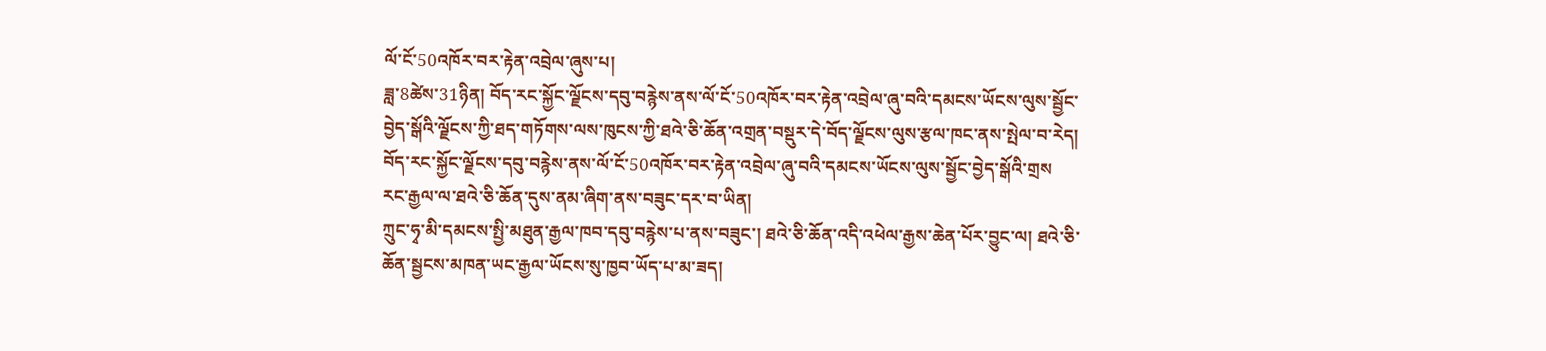ལོ་ངོ་50འཁོར་བར་རྟེན་འབྲེལ་ཞུས་པ།
ཟླ་8ཚེས་31ཉིན། བོད་རང་སྐྱོང་ལྗོངས་དབུ་བརྙེས་ནས་ལོ་ངོ་50འཁོར་བར་རྟེན་འབྲེལ་ཞུ་བའི་དམངས་ཡོངས་ལུས་སྦྱོང་བྱེད་སྒོའི་ལྗོངས་ཀྱི་ཐད་གཏོགས་ལས་ཁུངས་ཀྱི་ཐའེ་ཅི་ཆོན་འགྲན་བསྡུར་དེ་བོད་ལྗོངས་ལུས་རྩལ་ཁང་ནས་སྤེལ་བ་རེད། བོད་རང་སྐྱོང་ལྗོངས་དབུ་བརྙེས་ནས་ལོ་ངོ་50འཁོར་བར་རྟེན་འབྲེལ་ཞུ་བའི་དམངས་ཡོངས་ལུས་སྦྱོང་བྱེད་སྒོའི་གྲས
རང་རྒྱལ་ལ་ཐའེ་ཅི་ཆོན་དུས་ནམ་ཞིག་ནས་བཟུང་དར་བ་ཡིན།
ཀྲུང་ཧྭ་མི་དམངས་སྤྱི་མཐུན་རྒྱལ་ཁབ་དབུ་བརྙེས་པ་ནས་བཟུང་། ཐའེ་ཅི་ཆོན་འདི་འཕེལ་རྒྱས་ཆེན་པོར་བྱུང་ལ། ཐའེ་ཅི་ཆོན་སྦྱངས་མཁན་ཡང་རྒྱལ་ཡོངས་སུ་ཁྱབ་ཡོད་པ་མ་ཟད།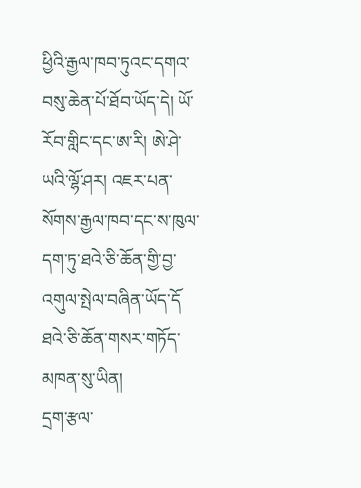ཕྱིའི་རྒྱལ་ཁབ་ཏུའང་དགའ་བསུ་ཆེན་པོ་ཐོབ་ཡོད་དེ། ཡོ་རོབ་གླིང་དང་ཨ་རི། ཨེ་ཤེ་ཡའི་ལྷོ་ཤར། འཇར་པན་སོགས་རྒྱལ་ཁབ་དང་ས་ཁུལ་དག་ཏུ་ཐའེ་ཅི་ཆོན་གྱི་བྱ་འགུལ་སྤེལ་བཞིན་ཡོད་དོ
ཐའེ་ཅི་ཆོན་གསར་གཏོད་མཁན་སུ་ཡིན།
དྲག་རྩལ་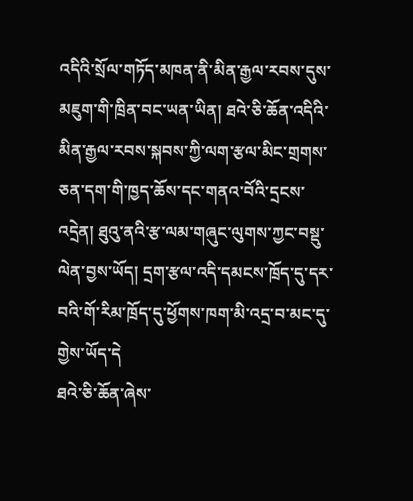འདིའི་སྲོལ་གཏོད་མཁན་ནི་མིན་རྒྱལ་རབས་དུས་མཇུག་གི་ཁྲིན་བང་ཡན་ཡིན། ཐའེ་ཅི་ཆོན་འདིའི་མིན་རྒྱལ་རབས་སྐབས་ཀྱི་ལག་རྩལ་མིང་གྲགས་ཅན་དག་གི་ཁྱད་ཆོས་དང་གནའ་བོའི་དྲངས་འདྲེན། ཐུའུ་ནའི་རྩ་ལམ་གཞུང་ལུགས་ཀྱང་བསྡུ་ལེན་བྱས་ཡོད། དྲག་རྩལ་འདི་དམངས་ཁྲོད་དུ་དར་བའི་གོ་རིམ་ཁྲོད་དུ་ཕྱོགས་ཁག་མི་འདྲ་བ་མང་དུ་གྱེས་ཡོད་དེ
ཐའེ་ཅི་ཆོན་ཞེས་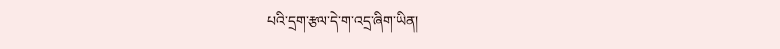པའི་དྲག་རྩལ་དེ་ག་འདྲ་ཞིག་ཡིན།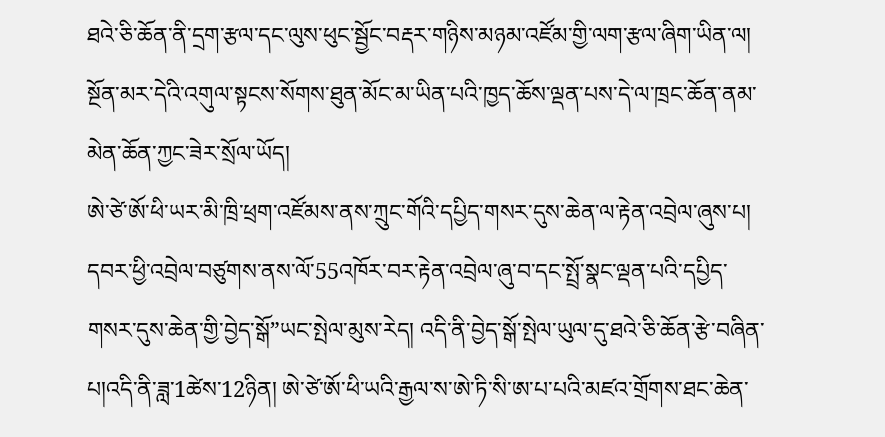ཐའེ་ཅི་ཆོན་ནི་དྲག་རྩལ་དང་ལུས་ཕུང་སྦྱོང་བརྡར་གཉིས་མཉམ་འཛོམ་གྱི་ལག་རྩལ་ཞིག་ཡིན་ལ། སྔོན་མར་དེའི་འགུལ་སྟངས་སོགས་ཐུན་མོང་མ་ཡིན་པའི་ཁྱད་ཆོས་ལྡན་པས་དེ་ལ་ཁྲང་ཆོན་ནམ་མེན་ཆོན་ཀྱང་ཟེར་སྲོལ་ཡོད།
ཨེ་ཙེ་ཨོ་ཕི་ཡར་མི་ཁྲི་ཕྲག་འཛོམས་ནས་ཀྲུང་གོའི་དཔྱིད་གསར་དུས་ཆེན་ལ་རྟེན་འབྲེལ་ཞུས་པ།
དབར་ཕྱི་འབྲེལ་བཙུགས་ནས་ལོ་55འཁོར་བར་རྟེན་འབྲེལ་ཞུ་བ་དང་སྤྲོ་སྣང་ལྡན་པའི་དཔྱིད་གསར་དུས་ཆེན་གྱི་བྱེད་སྒོ”ཡང་སྤེལ་མུས་རེད། འདི་ནི་བྱེད་སྒོ་སྤེལ་ཡུལ་དུ་ཐའེ་ཅི་ཆོན་རྩེ་བཞིན་པ།འདི་ནི་ཟླ་1ཚེས་12ཉིན། ཨེ་ཙེ་ཨོ་ཕི་ཡའི་རྒྱལ་ས་ཨེ་ཏི་སི་ཨ་པ་པའི་མཛའ་གྲོགས་ཐང་ཆེན་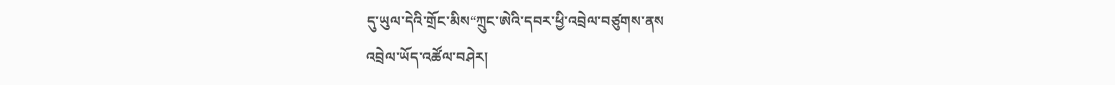དུ་ཡུལ་དེའི་གྲོང་མིས“ཀྲུང་ཨེའི་དབར་ཕྱི་འབྲེལ་བཙུགས་ནས
འབྲེལ་ཡོད་འཚོལ་བཤེར།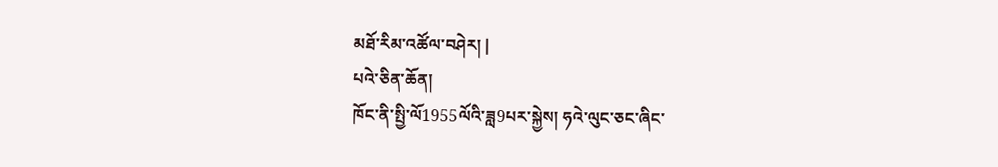མཐོ་རིམ་འཚོལ་བཤེར། |
པའེ་ཅིན་ཆོན།
ཁོང་ནི་སྤྱི་ལོ1955ལོའི་ཟླ9པར་སྐྱེས། ཧའེ་ལུང་ཅང་ཞིང་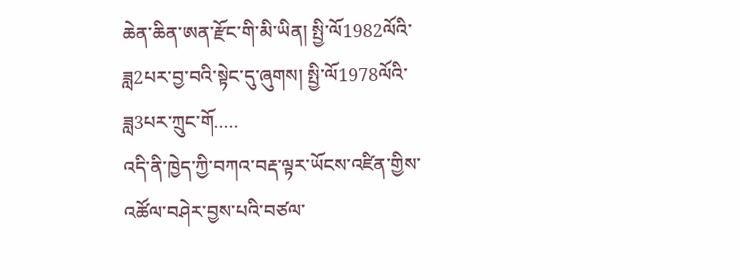ཆེན་ཆིན་ཨན་རྫོང་གི་མི་ཡིན། སྤྱི་ལོ1982ལོའི་ཟླ2པར་བྱ་བའི་སྟེང་དུ་ཞུགས། སྤྱི་ལོ1978ལོའི་ཟླ3པར་ཀྲུང་གོ.....
འདི་ནི་ཁྱེད་ཀྱི་བཀའ་བརྡ་ལྟར་ཡོངས་འཛིན་གྱིས་འཚོལ་བཤེར་བྱས་པའི་བཙལ་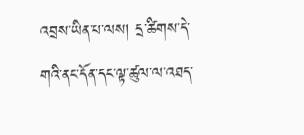འབྲས་ཡིན་པ་ལས། དྲ་ཚིགས་དེ་གའི་ནང་དོན་དང་ལྟ་ཚུལ་ལ་འཐད་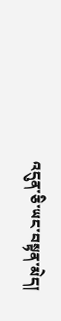འདུན་ཅི་ཡང་བསྟན་མེད།